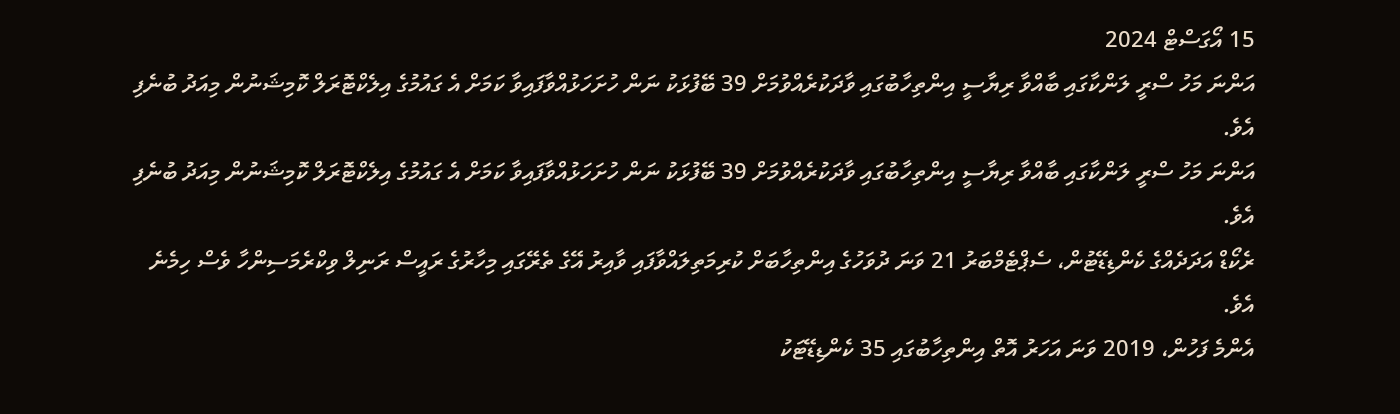15 އޯގަސްޓް 2024
އަންނަ މަހު ސްރީ ލަންކާގައި ބާއްވާ ރިޔާސީ އިންތިހާބުގައި ވާދަކުރެއްވުމަށް 39 ބޭފުޅަކު ނަން ހުށަހަޅުއްވާފައިވާ ކަމަށް އެ ގައުމުގެ އިލެކްޓޮރަލް ކޮމިޝަނުން މިއަދު ބުނެފި އެވެ.
އަންނަ މަހު ސްރީ ލަންކާގައި ބާއްވާ ރިޔާސީ އިންތިހާބުގައި ވާދަކުރެއްވުމަށް 39 ބޭފުޅަކު ނަން ހުށަހަޅުއްވާފައިވާ ކަމަށް އެ ގައުމުގެ އިލެކްޓޮރަލް ކޮމިޝަނުން މިއަދު ބުނެފި އެވެ.
ރެކޯޑް އަދަދެއްގެ ކެންޑިޑޭޓުން، ސެޕްޓެމްބަރު 21 ވަނަ ދުވަހުގެ އިންތިހާބަށް ކުރިމަތިލައްވާފައި ވާއިރު އޭގެ ތެރޭގައި މިހާރުގެ ރައީސް ރަނިލް ވިކްރެމަސިންހާ ވެސް ހިމެނެ އެވެ.
އެންމެ ފަހުން، 2019 ވަނަ އަހަރު އޮތް އިންތިހާބުގައި 35 ކެންޑިޑޭޓަކު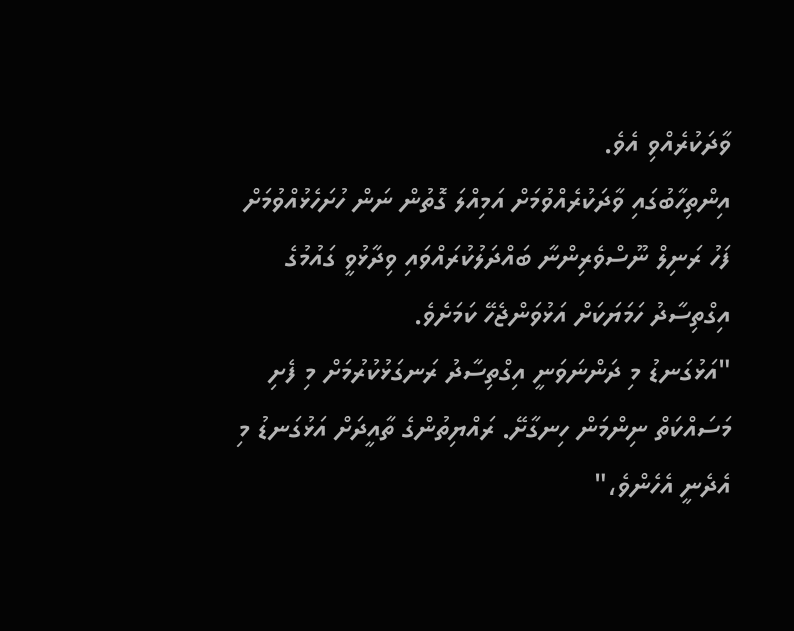ވާދަކުރެއްވި އެވެ.
އިންތިހާބުގައި ވާދަކުރެއްވުމަށް އަމިއްލަ ގޮތުން ނަން ހުށަހެޅުއްވުމަށް ފަހު ރަނިލް ނޫސްވެރިންނާ ބައްދަލުކުރައްވައި ވިދާޅުވީ ގައުމުގެ އިގްތިސާދު ހަމަޔަކަށް އަޅުވަންޖެހޭ ކަމަށެވެ.
"އަޅުގަނޑު މި ދަންނަވަނީ އިގްތިސާދު ރަނގަޅުކުރުމަށް މި ފެށި މަސައްކަތް ނިންމަން ހިނގާށޭ. ރައްޔިތުންގެ ތާއީދަށް އަޅުގަނޑު މި އެދެނީ އެހެންވެ،"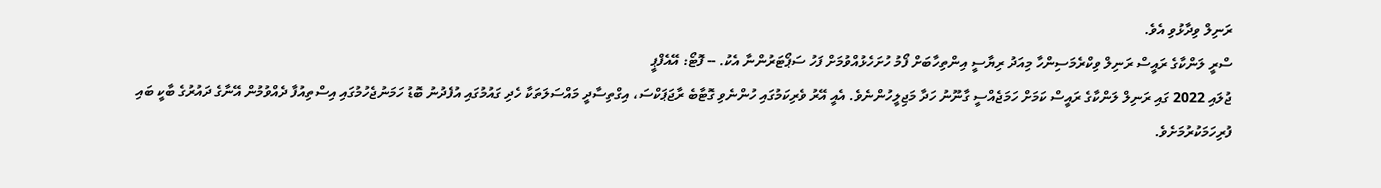ރަނިލް ވިދާޅުވި އެވެ.
ސްރީ ލަންކާގެ ރައީސް ރަނިލް ވިކްރެމަސިންހާ މިއަދު ރިޔާސީ އިންތިހާބަށް ފޯމު ހުށަހެޅުއްވުމަށް ފަހު ސަޕޯޓަރުންނާ އެކު. -- ފޮޓޯ: އޭއެފްޕީ
ޖުލައި 2022 ގައި ރަނިލް ލަންކާގެ ރައީސް ކަމަށް ހަމަޖެއްސީ ގާނޫނު ހަދާ މަޖިލީހުންނެވެ. އެއީ އޭރު ވެރިކަމުގައި ހުންނެވި ގޮޓާބެ ރާޖަޕަކްސަ، އިގްތިސާދީ މައްސަލަތަކާ ހެދި ގައުމުގައި އުފެދުނު ބޮޑު ހަމަނުޖެހުމުގައި އިސްތިއުފާ ދެއްވުމުން އޭނާގެ ދައުރުގެ ބާކީ ބައި ފުރިހަމަކުރުމަށެވެ.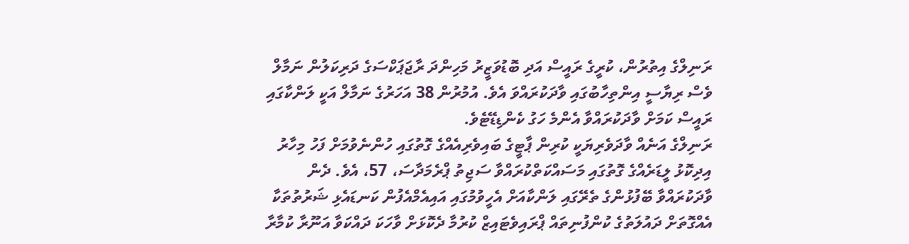ރަނިލްގެ އިތުރުން، ކުރީގެ ރައީސް އަދި ބޮޑުވަޒީރު މަހިންދަ ރާޖަޕަކްސަގެ ދަރިކަލުން ނަމާލް ވެސް ރިޔާސީ އިންތިހާބުގައި ވާދަކުރައްވަ އެވެ. އުމުރުން 38 އަހަރުގެ ނަމާލް އަކީ ލަންކާގައި ރައީސް ކަމަށް ވާދަކުރައްވާ އެންމެ ހަގު ކެންޑިޑޭޓެވެ.
ރަނިލްގެ އަނެއް ވާދަވެރިޔަކީ ކުރިން ޕާޓީގެ ބައިވެރިއެއްގެ ގޮތުގައި ހުންނެވުމަށް ފަހު މިހާރު އިދިކޮޅު ލީޑަރެއްގެ ގޮތުގައި މަސައްކަތްކުރައްވާ ސަޖިތު ޕްރެމަދާސަ، 57، އެވެ. ދެން ވާދަކުރައްވާ ބޭފުޅުންގެ ތެރޭގައި ލަންކާއަށް އެހީވުމުގައި އައިއެމްއެފުން ކަނޑައެޅި ޝަރުތުތަކާ އެއްގޮތަށް ދައުލަތުގެ ކުންފުނިތައް ޕްރައިވެޓައިޒް ކުރުމާ ދެކޮޅަށް ވާހަކަ ދައްކަވާ އަނޫރާ ކުމާރާ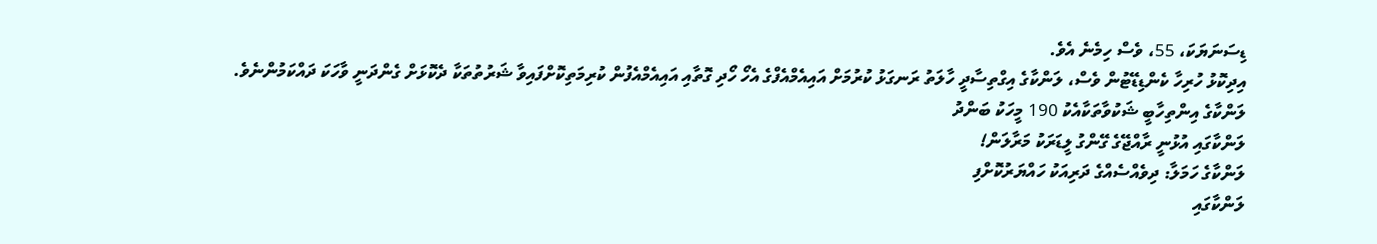ޑިސަނަޔަކަ، 55، ވެސް ހިމެނެ އެވެ.
އިދިކޮޅު ހުރިހާ ކެންޑިޑޭޓުން ވެސް، ލަންކާގެ އިގްތިސާދީ ހާލަތު ރަނގަޅު ކުރުމަށް އައިއެމްއެފްގެ އެހޯ ހޯދި ގޮތާއި އައިއެމްއެފުން ކުރިމަތިކޮށްފައިވާ ޝަރުތުތަކާ ދެކޮޅަށް ގެންދަނީ ވާހަކަ ދައްކަމުންނެވެ.
ލަންކާގެ އިންތިހާބީ ޝަކުވާތަކާއެކު 190 މީހަކު ބަންދު
ލަންކާގައި އުޅުނީ ރާއްޖޭގެ ގޭންގު ލީޑަރަކު މަރާލަން!
ލަންކާގެ ހަމަލާ: ދިވެއްސެއްގެ ދަރިއަކު ހައްޔަރުކޮށްފި
ލަންކާގައި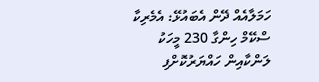ހަމަލާއެއް ދޭން އެބައުޅޭ: އެމެރިކާ
ސްކޭމް ހިންގާ 230 މީހަކު ލަންކާއިން ހައްޔަރުކޮށްފި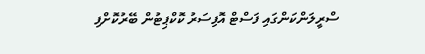ސްރީލަންކަންގައި ފަސްޓް އޮފިސަރު ކޮކްޕިޓުން ބޭރުކޮށްފި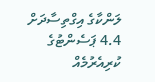ލަންކާގެ އިގްތިސާދަށް 4.4 ޕަސެންޓުގެ ކުރިއެރުމެއް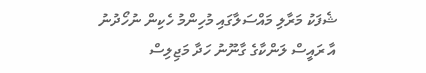ޝެފަކު މަރާލި މައްސަލާގައި މުހިންމު ހެކިން ނުހޯދުނު
އާ ރައީސް ލަންކާގެ ގާނޫނު ހަދާ މަޖިލިސް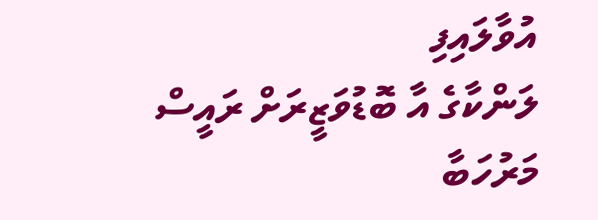އުވާލައިފި
ލަންކާގެ އާ ބޮޑުވަޒީރަށް ރައީސް މަރުހަބާ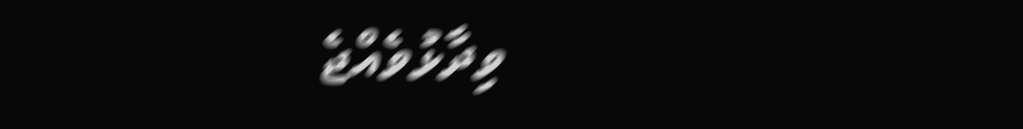ވިދާޅުވެއްޖެ